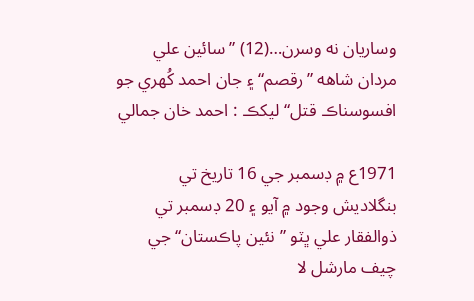وساريان نه وسرن…(12) ”سائين علي مردان شاهه ”رقصم“ ۽ جان احمد کُهري جو افسوسناڪ قتل“ ليکڪ : احمد خان جمالي

1971ع ۾ ڊسمبر جي 16 تاريخ تي بنگلاديش وجود ۾ آيو ۽ 20 ڊسمبر تي ذوالفقار علي ڀٽو ”نئين پاڪستان“ جي چيف مارشل لا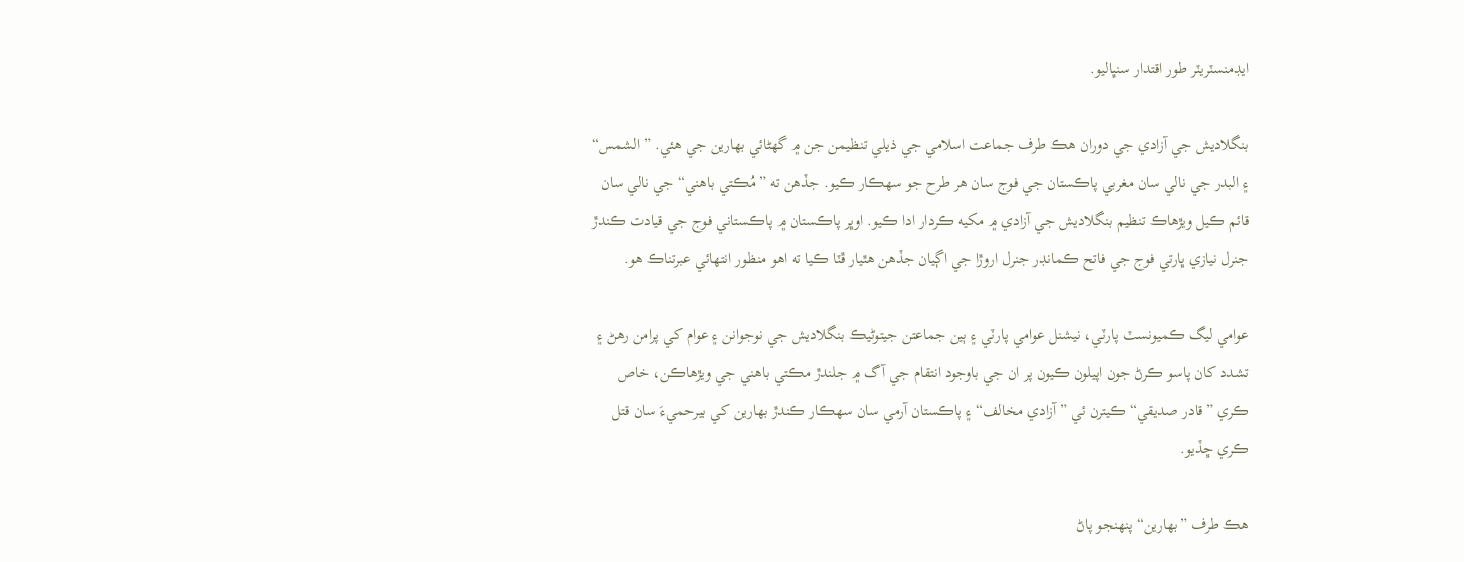ايڊمنسٽريٽر طور اقتدار سنڀاليو.

بنگلاديش جي آزادي جي دوران هڪ طرف جماعت اسلامي جي ذيلي تنظيمن جن ۾ گهڻائي بهارين جي هئي. ”الشمس“ ۽ البدر جي نالي سان مغربي پاڪستان جي فوج سان هر طرح جو سهڪار ڪيو. جڏهن ته ”مُڪتي باهني“ جي نالي سان قائم ڪيل ويڙهاڪ تنظيم بنگلاديش جي آزادي ۾ مکيه ڪردار ادا ڪيو. اوڀر پاڪستان ۾ پاڪستاني فوج جي قيادت ڪندڙ جنرل نيازي ڀارتي فوج جي فاتح ڪمانڊر جنرل اروڙا جي اڳيان جڏهن هٿيار ڦٽا ڪيا ته اهو منظور انتهائي عبرتناڪ هو.

عوامي ليگ ڪميونسٽ پارٽي، نيشنل عوامي پارٽي ۽ ٻين جماعتن جيتوڻيڪ بنگلاديش جي نوجوانن ۽ عوام کي پرامن رهڻ ۽ تشدد کان پاسو ڪرڻ جون اپيلون ڪيون پر ان جي باوجود انتقام جي آگ ۾ جلندڙ مڪتي باهني جي ويڙهاڪن، خاص ڪري ”قادر صديقي“ ڪيترن ئي ”آزادي مخالف“ ۽ پاڪستان آرمي سان سهڪار ڪندڙ بهارين کي بيرحميءَ سان قتل ڪري ڇڏيو.

هڪ طرف ”بهارين“ پنهنجو پاڻ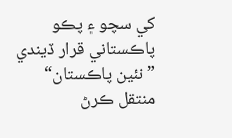کي سچو ۽ پڪو پاڪستاني قرار ڏيندي ”نئين پاڪستان“ منتقل ڪرڻ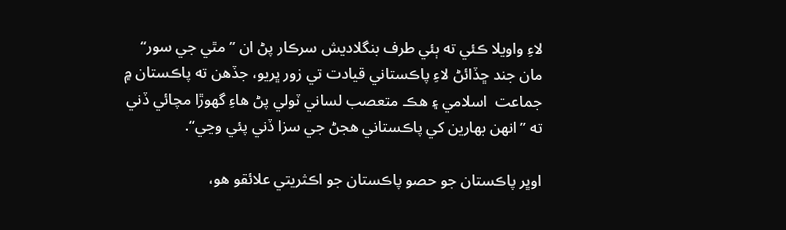لاءِ واويلا ڪئي ته ٻئي طرف بنگلاديش سرڪار پڻ ان ”مٿي جي سور“ مان جند ڇڏائڻ لاءِ پاڪستاني قيادت تي زور ڀريو، جڏهن ته پاڪستان ۾ جماعت  اسلامي ۽ هڪ متعصب لساني ٽولي پڻ هاءِ گهوڙا مچائي ڏني ته ”انهن بهارين کي پاڪستاني هجڻ جي سزا ڏني پئي وڃي“.

اوڀر پاڪستان جو حصو پاڪستان جو اڪثريتي علائقو هو،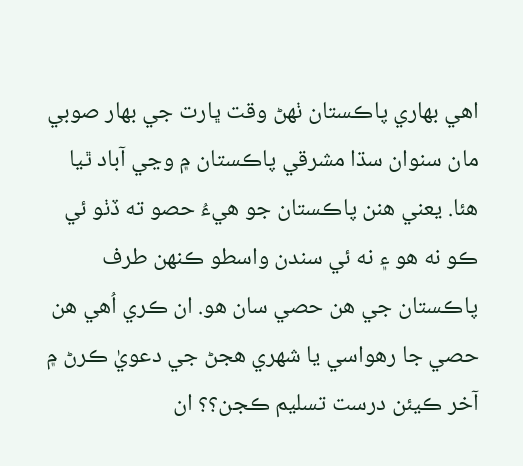اهي بهاري پاڪستان ٺهڻ وقت ڀارت جي بهار صوبي مان سنوان سڌا مشرقي پاڪستان ۾ وڃي آباد ٿيا هئا. يعني هنن پاڪستان جو هيءُ حصو ته ڏٺو ئي ڪو نه هو ۽ نه ئي سندن واسطو ڪنهن طرف پاڪستان جي هن حصي سان هو. ان ڪري اُهي هن حصي جا رهواسي يا شهري هجڻ جي دعويٰ ڪرڻ ۾ آخر ڪيئن درست تسليم ڪجن؟؟ ان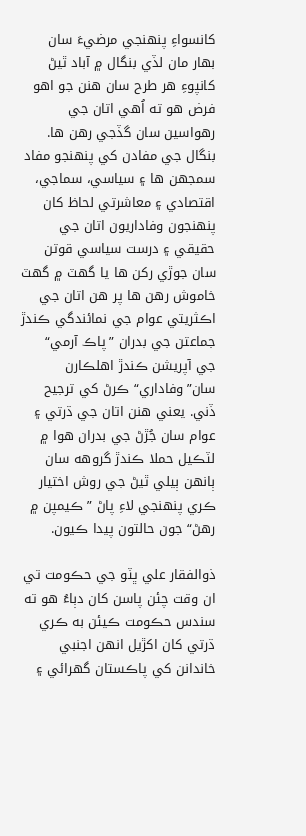کانسواءِ پنهنجي مرضيءَ سان بهار مان لڏي بنگال ۾ آباد ٿيڻ کانپوءِ هر طرح سان هنن جو اهو فرض هو ته اُهي اتان جي رهواسين سان گڏجي رهن ها. بنگال جي مفادن کي پنهنجو مفاد سمجهن ها ۽ سياسي، سماجي، اقتصادي ۽ معاشرتي لحاظ کان پنهنجون وفاداريون اتان جي حقيقي ۽ درست سياسي قوتن سان جوڙي رکن ها يا گهٽ ۾ گهٽ خاموش رهن ها پر هن اتان جي اڪثريتي عوام جي نمائندگي ڪندڙ جماعتن جي بدران ”پاڪ آرمي“ جي آپريشن ڪندڙ اهلڪارن سان”وفاداري“ ڪرڻ کي ترجيح ڏني. يعني هنن اتان جي ڌرتي ۽ عوام سان جُڙڻ جي بدران هوا ۾ لٽڪيل حملا ڪندڙ گروهه سان ٻانهن ٻيلي ٿيڻ جي روش اختيار ڪري پنهنجي لاءِ پاڻ ”ڪيمپن ۾ رهڻ“ جون حالتون پيدا ڪيون.

ذوالفقار علي ڀٽو جي حڪومت تي ان وقت چئن پاسن کان دٻاءُ هو ته سندس حڪومت ڪيئن به ڪري ڌرتي کان اکڙيل انهن اجنبي خاندانن کي پاڪستان گهرائي ۽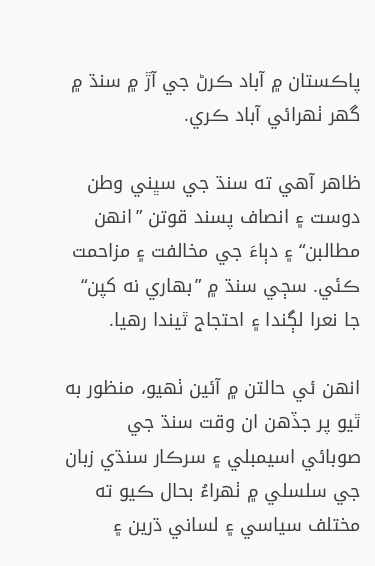پاڪستان ۾ آباد ڪرڻ جي آڙ ۾ سنڌ ۾ گهر ٺهرائي آباد ڪري.

ظاهر آهي ته سنڌ جي سڀني وطن دوست ۽ انصاف پسند قوتن ”انهن مطالبن“ ۽ دٻاءَ جي مخالفت ۽ مزاحمت ڪئي. سڄي سنڌ ۾ ”بهاري نه کپن“ جا نعرا لڳندا ۽ احتجاج ٿيندا رهيا.

انهن ئي حالتن ۾ آئين ٺهيو، منظور به ٿيو پر جڏهن ان وقت سنڌ جي صوبائي اسيمبلي ۽ سرڪار سنڌي زبان جي سلسلي ۾ ٺهراءُ بحال ڪيو ته مختلف سياسي ۽ لساني ڌرين ۽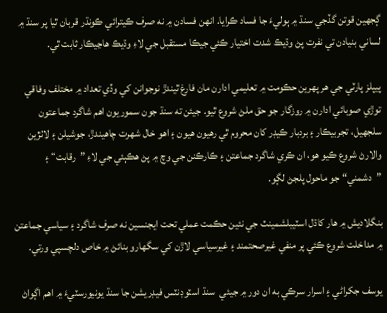ڳجهين قوتن گڏجي سنڌ ۾ ٻوليءَ جا فساد ڪرايا. انهن فسادن ۾ نه صرف ڪيترائي ڪونڌر قربان ٿيا پر سنڌ ۾ لساني بنيادن تي نفرت پڻ وڌيڪ شدت اختيار ڪئي جيڪا مستقبل جي لاءِ وڌيڪ هاڃيڪار ثابت ٿي.

پيپلز پارٽي جي هر پهرين حڪومت ۾ تعليمي ادارن مان فارغ ٿيندڙ نوجوانن کي وڏي تعداد ۾ مختلف وفاقي توڙي صوبائي ادارن ۾ روزگار جو حق ملڻ شروع ٿيو. جيئن ته سنڌ جون سموريون اهم شاگرد جماعتون سلجهيل، تجربيڪار ۽ بردبار ڪيڊر کان محروم ٿي رهيون هيون ۽ اهو خال شهرت چاهيندڙ، جوشيلن ۽ لاٺڙين والارڻ شروع ڪيو هو، ان ڪري شاگرد جماعتن ۽ ڪارڪنن جي وچ ۾ پڻ هڪٻئي جي لاءِ ”رقابت“ ۽ ”دشمني“ جو ماحول پلجڻ لڳو.

بنگلاديش ۾ هار کاڌل اسٽيبلشمينٽ جي نئين حڪمت عملي تحت ايجنسين نه صرف شاگرد ۽ سياسي جماعتن ۾ مداخلت شروع ڪئي پر منفي غيرصحتمند ۽ غيرسياسي لاڙن کي سگهارو بنائڻ ۾ خاص دلچسپي ورتي.

يوسف جکراڻي ۽ اسرار سرڪي به ان دور ۾ جيئي  سنڌ اسٽوڊنٽس فيڊريشن جا سنڌ يونيورسٽيءَ ۾ اهم اڳواڻ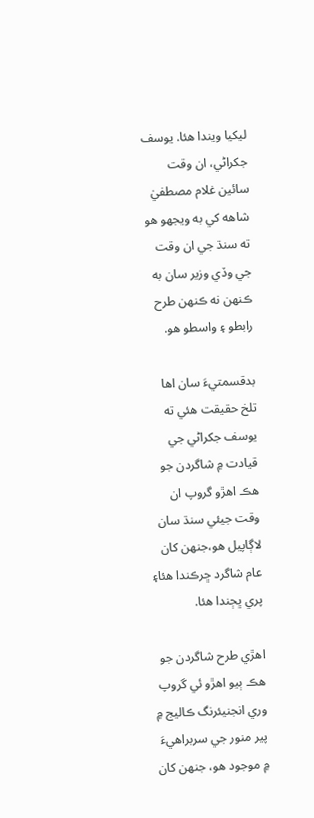ليکيا ويندا هئا. يوسف جکراڻي، ان وقت سائين غلام مصطفيٰ شاهه کي به ويجهو هو ته سنڌ جي ان وقت جي وڏي وزير سان به ڪنهن نه ڪنهن طرح رابطو ۽ واسطو هو.

بدقسمتيءَ سان اها تلخ حقيقت هئي ته يوسف جکراڻي جي قيادت ۾ شاگردن جو هڪ اهڙو گروپ ان وقت جيئي سنڌ سان لاڳاپيل هو،جنهن کان عام شاگرد ڇرڪندا هئا۽ پري ڀڄندا هئا.

اهڙي طرح شاگردن جو هڪ ٻيو اهڙو ئي گروپ وري انجنيئرنگ ڪاليج ۾ پير منور جي سربراهيءَ ۾ موجود هو، جنهن کان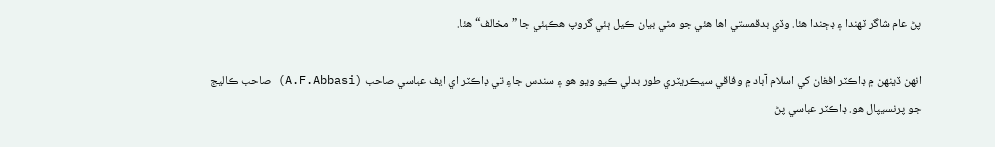پڻ عام شاگر ٽهندا ۽ ڊڄندا هئا. وڏي بدقمستي اها هئي جو مٿي بيان ڪيل ٻئي گروپ هڪٻئي جا ”مخالف“ هئا.

انهن ڏينهن ۾ ڊاڪٽر افغان کي اسلام آباد ۾ وفاقي سيڪريٽري طور بدلي ڪيو ويو هو ۽ سندس جاءِ تي ڊاڪٽر اي ايف عباسي صاحب (A.F.Abbasi) صاحب ڪاليج جو پرنسيپال هو. ڊاڪٽر عباسي پڻ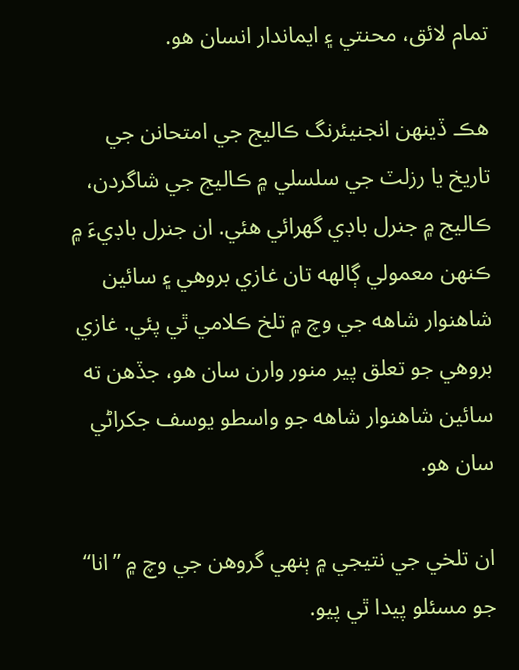تمام لائق، محنتي ۽ ايماندار انسان هو.

هڪ ڏينهن انجنيئرنگ ڪاليج جي امتحانن جي تاريخ يا رزلٽ جي سلسلي ۾ ڪاليج جي شاگردن، ڪاليج ۾ جنرل باڊي گهرائي هئي. ان جنرل باڊيءَ ۾ ڪنهن معمولي ڳالهه تان غازي بروهي ۽ سائين شاهنوار شاهه جي وچ ۾ تلخ ڪلامي ٿي پئي. غازي بروهي جو تعلق پير منور وارن سان هو، جڏهن ته سائين شاهنوار شاهه جو واسطو يوسف جکراڻي سان هو.

ان تلخي جي نتيجي ۾ ٻنهي گروهن جي وچ ۾ ”انا“ جو مسئلو پيدا ٿي پيو.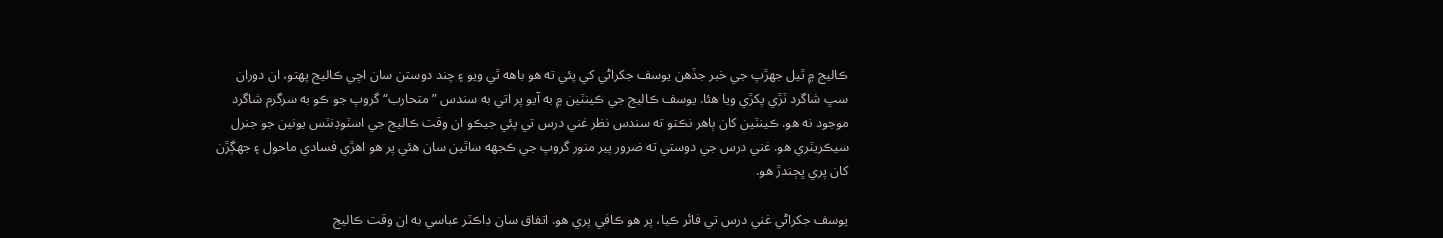ڪاليج ۾ ٿيل جهڙپ جي خبر جڏهن يوسف جکراڻي کي پئي ته هو باهه ٿي ويو ۽ چند دوستن سان اچي ڪاليج پهتو، ان دوران سڀ شاگرد ٽڙي پکڙي ويا هئا. يوسف ڪاليج جي ڪينٽين ۾ به آيو پر اتي به سندس ”متحارب“ گروپ جو ڪو به سرگرم شاگرد موجود نه هو. ڪينٽين کان ٻاهر نڪتو ته سندس نظر غني درس تي پئي جيڪو ان وقت ڪاليج جي اسٽوڊنٽس يونين جو جنرل سيڪريٽري هو. غني درس جي دوستي ته ضرور پير منور گروپ جي ڪجهه ساٿين سان هئي پر هو اهڙي فسادي ماحول ۽ جهڳڙن کان پري ڀڄندڙ هو.

يوسف جکراڻي غني درس تي فائر ڪيا، پر هو ڪافي پري هو. اتفاق سان ڊاڪٽر عباسي به ان وقت ڪاليج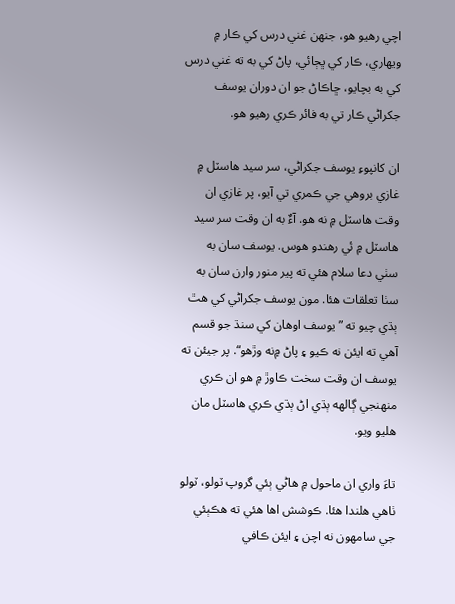اچي رهيو هو، جنهن غني درس کي ڪار ۾ ويهاري، ڪار کي ڀڄائي، پاڻ کي به ته غني درس کي به بچايو، ڇاڪاڻ جو ان دوران يوسف جکراڻي ڪار تي به فائر ڪري رهيو هو.

ان کانپوءِ يوسف جکراڻي، سر سيد هاسٽل ۾ غازي بروهي جي ڪمري تي آيو، پر غازي ان وقت هاسٽل ۾ نه هو. آءٌ به ان وقت سر سيد هاسٽل ۾ ئي رهندو هوس. يوسف سان به سٺي دعا سلام هئي ته پير منور وارن سان به سٺا تعلقات هئا. مون يوسف جکراڻي کي هٿ ٻڌي چيو ته ”يوسف اوهان کي سنڌ جو قسم آهي ته ايئن نه ڪيو ۽ پاڻ ۾نه وڙهو“. پر جيئن ته يوسف ان وقت سخت ڪاوڙ ۾ هو ان ڪري منهنجي ڳالهه ٻڌي اڻ ٻڌي ڪري هاسٽل مان هليو ويو.

تاءَ واري ان ماحول ۾ هاڻي ٻئي گروپ ٽولو، ٽولو ٺاهي هلندا هئا. ڪوشش اها هئي ته هڪٻئي جي سامهون نه اچن ۽ ايئن ڪافي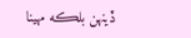ڏينهن بلڪه مهينا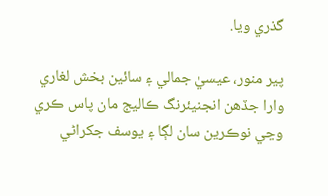گذري ويا.

پير منور، عيسيٰ جمالي ۽ سائين بخش لغاري وارا جڏهن انجنيئرنگ ڪاليج مان پاس ڪري وڃي نوڪرين سان لڳا ۽ يوسف جکراڻي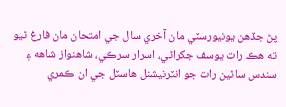پڻ جڏهن يونيورسٽي مان آخري سال جي امتحان مان فارغ ٿيو ته هڪ رات يوسف جکراڻي، اسرار سرڪي، شاهنواز شاهه ۽ سندس ساٿين رات جو انٽرنيشنل هاسٽل جي ان ڪمري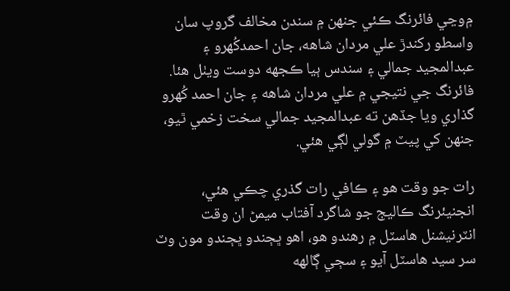۾وڃي فائرنگ ڪئي جنهن ۾ سندن مخالف گروپ سان واسطو رکندڙ علي مردان شاهه، جان احمدکُهرو ۽ عبدالمجيد جمالي ۽ سندس ٻيا ڪجهه دوست ويٺل هئا. فائرنگ جي نتيجي ۾ علي مردان شاهه ۽ جان احمد کُهرو گذاري ويا جڏهن ته عبدالمجيد جمالي سخت زخمي ٿيو، جنهن کي پيٽ ۾ گولي لڳي هئي.

رات جو وقت هو ۽ ڪافي رات گذري چڪي هئي، انجنيئرنگ ڪاليج جو شاگرد آفتاب ميمڻ ان وقت انٽرنيشنل هاسٽل ۾ رهندو هو، اهو ڀڄندو ڀڄندو مون وٽ سر سيد هاسٽل آيو ۽ سڄي ڳالهه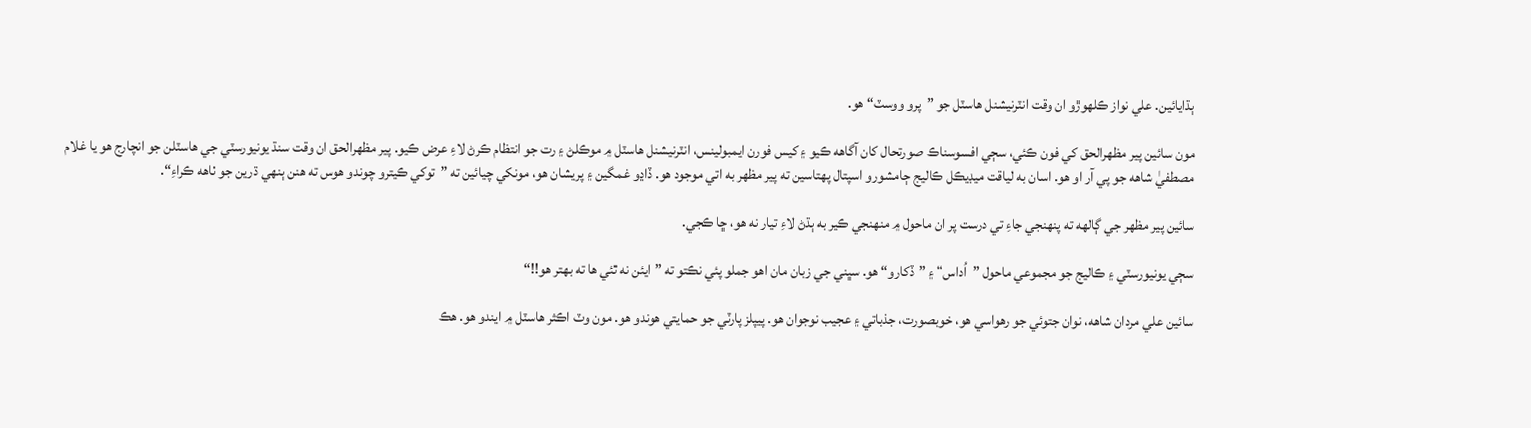ٻڌايائين. علي نواز ڪلهوڙو ان وقت انٽرنيشنل هاسٽل جو ”پرو ووسٽ“ هو.

مون سائين پير مظهرالحق کي فون ڪئي، سڄي افسوسناڪ صورتحال کان آگاهه ڪيو ۽ کيس فورن ايمبولينس، انٽرنيشنل هاسٽل ۾ موڪلڻ ۽ رت جو انتظام ڪرڻ لاءِ عرض ڪيو. پير مظهرالحق ان وقت سنڌ يونيورسٽي جي هاسٽلن جو انچارج هو يا غلام مصطفيٰ شاهه جو پي آر او هو. اسان به لياقت ميڊيڪل ڪاليج ڄامشورو اسپتال پهتاسين ته پير مظهر به اتي موجود هو. ڏاڍو غمگين ۽ پريشان هو، مونکي چيائين ته ”توکي ڪيترو چوندو هوس ته هنن ٻنهي ڌرين جو ٺاهه ڪراءِ“.

سائين پير مظهر جي ڳالهه ته پنهنجي جاءِ تي درست پر ان ماحول ۾ منهنجي ڪير به ٻڌڻ لاءِ تيار نه هو، ڇا ڪجي.

سڄي يونيورسٽي ۽ ڪاليج جو مجموعي ماحول ”اُداس“ ۽ ”ڏکارو“ هو. سڀني جي زبان مان اهو جملو پئي نڪتو ته ”ايئن نه ٿئي ها ته بهتر هو!!“

سائين علي مردان شاهه، نوان جتوئي جو رهواسي هو، خوبصورت، جذباتي ۽ عجيب نوجوان هو. پيپلز پارٽي جو حمايتي هوندو هو. مون وٽ اڪثر هاسٽل ۾ ايندو هو. هڪ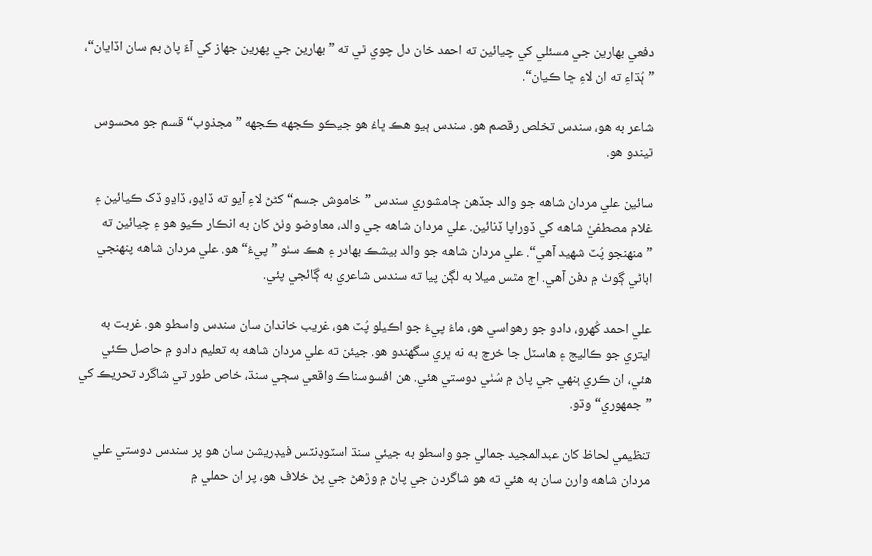دفعي بهارين جي مسئلي کي چيائين ته احمد خان دل چوي ٿي ته ”بهارين جي پهرين جهاز کي آءٌ پاڻ بم سان اڏايان“، ”ٻُڌاءِ ته ان لاءِ ڇا ڪيان“.

شاعر به هو، سندس تخلص رقصم هو. سندس ٻيو هڪ ڀاءُ هو جيڪو ڪجهه ڪجهه ”مجذوب“ قسم جو محسوس ٿيندو هو.

سائين علي مردان شاهه جو والد جڏهن ڄامشوري سندس ”خاموش جسم“ کڻڻ لاءِ آيو ته ڏاڍو، ڏاڍو ڏک ڪيائين ۽ غلام مصطفيٰ شاهه کي ڏوراپا ڏنائين. علي مردان شاهه جي والد، معاوضو وٺڻ کان به انڪار ڪيو هو ۽ چيائين ته ”منهنجو پُٽ شهيد آهي“. علي مردان شاهه جو والد بيشڪ بهادر ۽ هڪ سٺو ”پيءُ“ هو. علي مردان شاهه پنهنجي اباڻي ڳوٺ ۾ دفن آهي. اڄ مٿس ميلا به لڳن پيا ته سندس شاعري به ڳائجي پئي.

علي احمد کُهرو، دادو جو رهواسي هو، ماءُ پيءُ جو اڪيلو پُٽ هو، غريب خاندان سان سندس واسطو هو. غربت به ايتري جو ڪاليج ۽ هاسٽل جا خرچ به نه ڀري سگهندو هو. جيئن ته علي مردان شاهه به تعليم دادو ۾ حاصل ڪئي هئي، ان ڪري ٻنهي جي پاڻ ۾ سُٺي دوستي هئي. هن افسوسناڪ واقعي سڄي سنڌ، خاص طور تي شاگرد تحريڪ کي ”جمهوري“ وڌو.

تنظيمي لحاظ کان عبدالمجيد جمالي جو واسطو به جيئي سنڌ اسٽوڊنٽس فيڊريشن سان هو پر سندس دوستي علي مردان شاهه وارن سان به هئي ته هو شاگردن جي پاڻ ۾ وڙهڻ جي پڻ خلاف هو، پر ان حملي ۾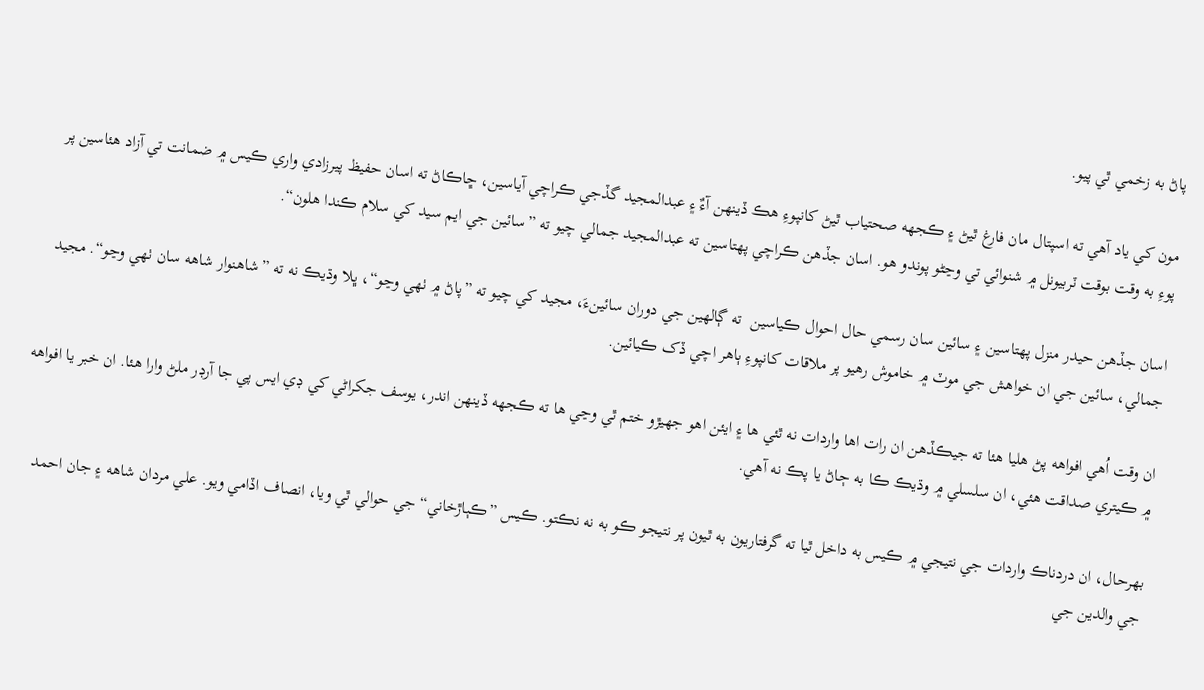پاڻ به زخمي ٿي پيو.

مون کي ياد آهي ته اسپتال مان فارغ ٿيڻ ۽ ڪجهه صحتياب ٿيڻ کانپوءِ هڪ ڏينهن آءٌ ۽ عبدالمجيد گڏجي ڪراچي آياسين، ڇاڪاڻ ته اسان حفيظ پيرزادي واري ڪيس ۾ ضمانت تي آزاد هئاسين پر پوءِ به وقت بوقت ٽربيونل ۾ شنوائي تي وڃڻو پوندو هو. اسان جڏهن ڪراچي پهتاسين ته عبدالمجيد جمالي چيو ته ”سائين جي ايم سيد کي سلام ڪندا هلون“.

اسان جڏهن حيدر منزل پهتاسين ۽ سائين سان رسمي حال احوال ڪياسين  ته ڳالهين جي دوران سائينءَ، مجيد کي چيو ته ”پاڻ ۾ ٺهي وڃو“، ڀلا وڌيڪ نه ته ”شاهنوار شاهه سان ٺهي وڃو“. مجيد جمالي، سائين جي ان خواهش جي موٽ ۾ خاموش رهيو پر ملاقات کانپوءِ ٻاهر اچي ڏک ڪيائين.

ان وقت اُهي افواهه پڻ هليا هئا ته جيڪڏهن ان رات اها واردات نه ٿئي ها ۽ ايئن اهو جهيڙو ختم ٿي وڃي ها ته ڪجهه ڏينهن اندر، يوسف جکراڻي کي ڊي ايس پي جا آرڊر ملڻ وارا هئا. ان خبر يا افواهه ۾ ڪيتري صداقت هئي، ان سلسلي ۾ وڌيڪ ڪا به ڄاڻ يا پڪ نه آهي.

بهرحال، ان دردناڪ واردات جي نتيجي ۾ ڪيس به داخل ٿيا ته گرفتاريون به ٿيون پر نتيجو ڪو به نه نڪتو. ڪيس ”ڪٻاڙخاني“ جي حوالي ٿي ويا، انصاف اڏامي ويو. علي مردان شاهه ۽ جان احمد جي والدين جي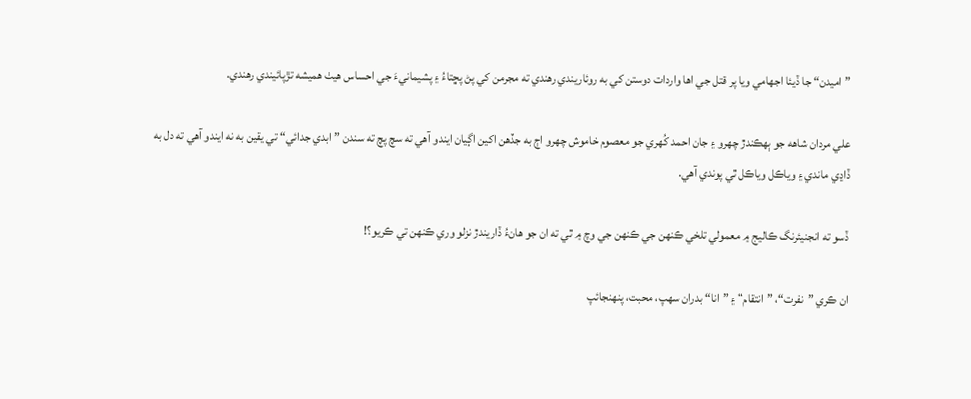”اميدن“ جا ڏيئا اجهامي ويا پر قتل جي اها واردات دوستن کي به روئاريندي رهندي ته مجرمن کي پڻ پڇتاءُ ۽ پشيمانيءَ جي احساس هيٺ هميشه تڙپائيندي رهندي.

علي مردان شاهه جو ٻهڪندڙ چهرو ۽ جان احمد کُهري جو معصوم خاموش چهرو اڄ به جڏهن اکين اڳيان ايندو آهي ته سچ پچ ته سندن ”ابدي جدائي“ تي يقين به نه ايندو آهي ته دل به ڏاڍي ماندي ۽ وياڪل وياڪل ٿي پوندي آهي.

ڏسو ته انجنيئرنگ ڪاليج ۾ معمولي تلخي ڪنهن جي ڪنهن جي وچ ۾ ٿي ته ان جو هانءُ ڏاريندڙ نزلو وري ڪنهن تي ڪريو؟!

ان ڪري ”نفرت“، ”انتقام“ ۽ ”انا“ بدران سهپ، محبت، پنهنجائپ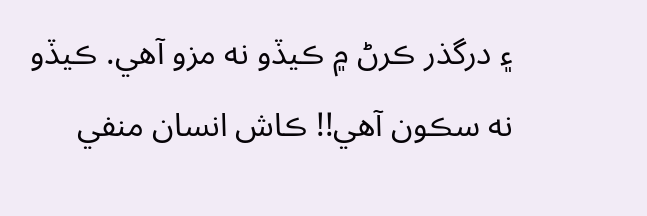۽ درگذر ڪرڻ ۾ ڪيڏو نه مزو آهي. ڪيڏو نه سڪون آهي!! ڪاش انسان منفي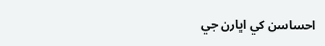احساسن کي اڀارن جي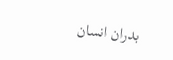بدران انسان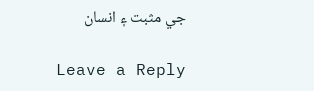جي مثبت ۽ انسان

Leave a Reply